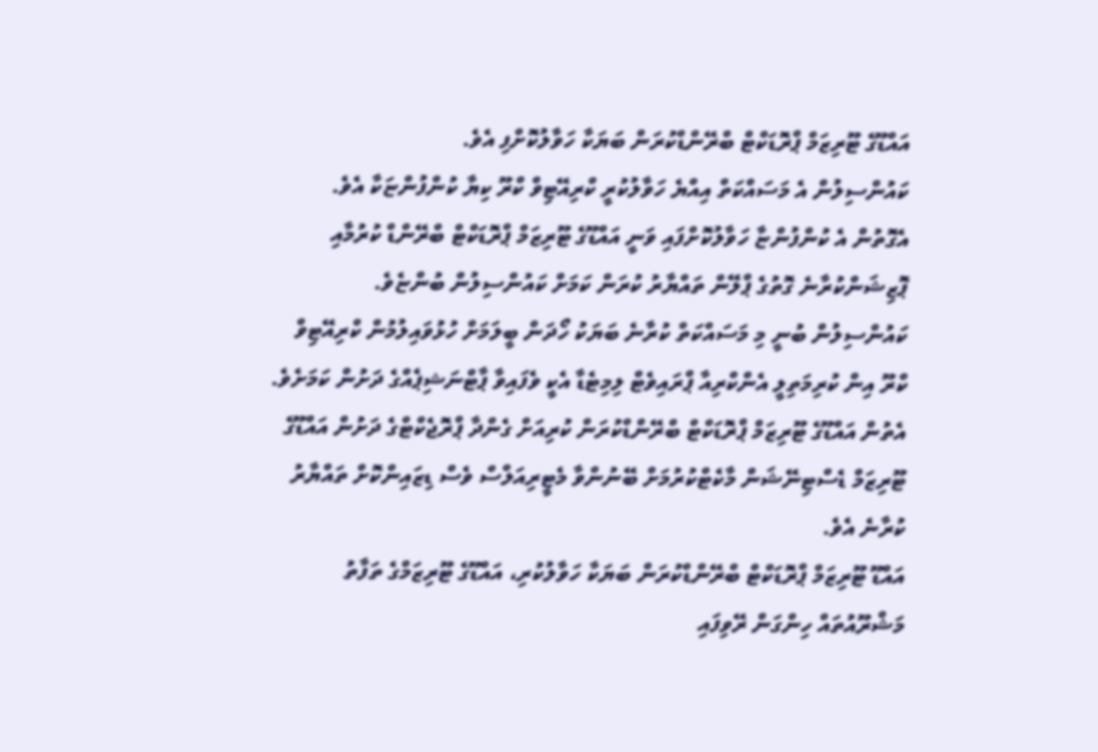އައްޑޫގެ ޓޫރިޒަމް ޕްރޮޑަކްޓް ބްރޭންޑްކުރަން ބަޔަކާ ހަވާލުކޮށްފި އެވެ.
ކައުންސިލުން އެ މަސައްކަތް އިއްޔެ ހަވާލުކުރީ ކްރިއޭޓިވް ކްރޫ ކިޔާ ކުންފުންޏަކާ އެވެ.
އެގޮތުން އެ ކުންފުންޏާ ހަވާލުކޮށްފައި ވަނީ އައްޑޫގެ ޓޫރިޒަމް ޕްރޮޑަކްޓް ބްރޭންޑް ކުރުމާއި ޕޮޒިޝަންކުރާނެ ގޮތުގެ ޕްލޭން ތައްޔާރު ކުރަން ކަމަށް ކައުންސިލުން ބުންޏެވެ.
ކައުންސިލުން ބުނީ މި މަސައްކަތް ކުރާނެ ބަޔަކު ހޯދަން ބީލަމަށް ހުޅުވައިލުމުން ކްރިއޭޓިވް ކްރޫ އިން ކުރިމަތިލީ އެންކްރިއާ ޕްރައިވެޓް ލިމިޓެޑާ އެކީ ވެފައިވާ ޕާޓްނަޝިޕެއްގެ ދަށުން ކަމަށެވެ.
އެތުން އައްޑޫގެ ޓޫރިޒަމް ޕްރޮޑަކްޓް ބްރޭންޑްކުރަން ކުރިއަށް ގެންދާ ޕްރޮޖެކްޓްގެ ދަށުން އައްޑޫގެ ޓޫރިޒަމް ޑެސްޓިނޭޝަން މާކެޓްކުރުމަށް ބޭނުންވާ މެޓީރިއަލްސް ވެސް ޑިޒައިންކޮށް ތައްޔާރު ކުރާނެ އެވެ.
އައްޑޫ ޓޫރިޒަމް ޕްރޮޑަކްޓް ބްރޭންޑްކުރަން ބަޔަކާ ހަވާލުކުރި، އައްޑޫގެ ޓޫރިޒަމްގެ ތަފާތު މަޝްރޫއުތައް ހިންގަން ރޭވިފައި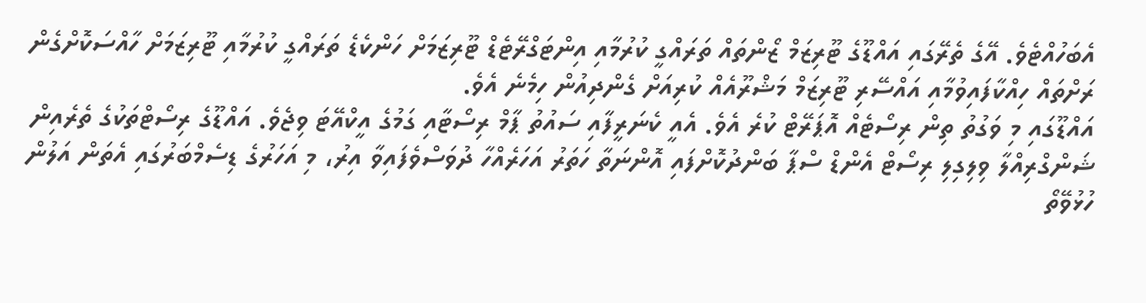އެބަހުއްޓެވެ. އޭގެ ތެރޭގައި އައްޑޫގެ ޓޫރިޒަމް ޒޯންތައް ތަރައްގީ ކުރުމާއި އިންޓަގްރޭޓެޑް ޓޫރިޒަމަށް ހަންކެޑެ ތަރައްގީ ކުރުމާއި ޓޫރިޒަމަށް ހާއްސަކޮށްގެން ރަށްތައް ހިއްކާފައިވުމާއި އައްސޭރި ޓޫރިޒަމް މަޝްރޫއެއް ކުރިއަށް ގެންދިއުން ހިމެނެ އެވެ.
އައްޑޫގައި މި ވަގުތު ތިން ރިސޯޓެއް އޮޕަރޭޓް ކުރެ އެވެ. އެއީ ކެނަރީފާއި ސައުތު ޕާމް ރިސޯޓާއި ގަމުގެ އީކްއޭޓަ ވިޖެވެ. އައްޑޫގެ ރިސޯޓްތަކުގެ ތެރެއިން ޝަންގްރިއްލާ ވިލިގިލި ރިސޯޓް އެންޑް ސްޕާ ބަންދުކޮށްފައި އޮންނަތާ ހަތަރު އަހަރެއްހާ ދުވަސްވެފައިވާ އިރު، މި އަހަރުގެ ޑިސެމްބަރުގައި އެތަން އަލުން ހުޅުވޭތޯ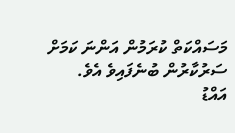މަސައްކަތް ކުރަމުން އަންނަ ކަމަށް ސަރުކާރުން ބުނެފައިވެ އެވެ.
އައްޑު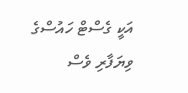އަކީ ގެސްޓް ހައުސްގެ ވިޔަފާރި ވެސް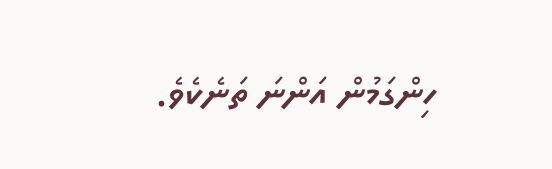ހިންގަމުން އަންނަ ތަނެކެވެ.